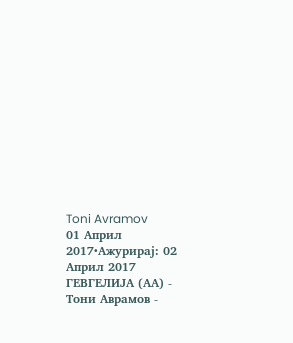Toni Avramov
01 Април 2017•Ажурирај: 02 Април 2017
ГЕВГЕЛИЈА (АА) - Тони Аврамов -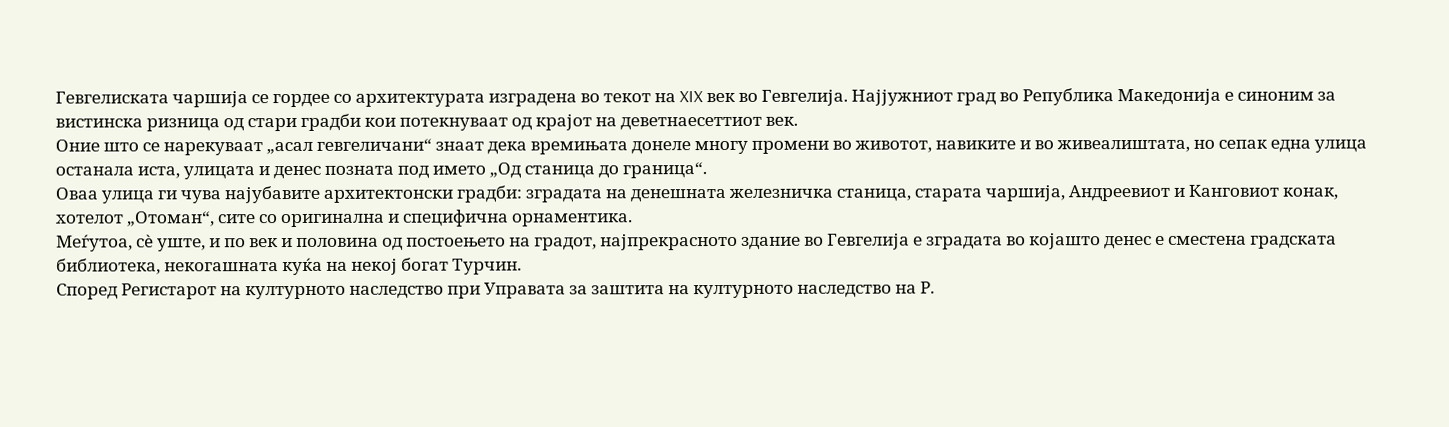Гевгелиската чаршија се гордее со архитектурата изградена во текот на XIX век во Гевгелија. Најјужниот град во Република Македонија е синоним за вистинска ризница од стари градби кои потекнуваат од крајот на деветнаесеттиот век.
Оние што се нарекуваат „асал гевгеличани“ знаат дека времињата донеле многу промени во животот, навиките и во живеалиштата, но сепак една улица останала иста, улицата и денес позната под името „Од станица до граница“.
Оваа улица ги чува најубавите архитектонски градби: зградата на денешната железничка станица, старата чаршија, Андреевиот и Канговиот конак, хотелот „Отоман“, сите со оригинална и специфична орнаментика.
Меѓутоа, сè уште, и по век и половина од постоењето на градот, најпрекрасното здание во Гевгелија е зградата во којашто денес е сместена градската библиотека, некогашната куќа на некој богат Турчин.
Според Регистарот на културното наследство при Управата за заштита на културното наследство на Р.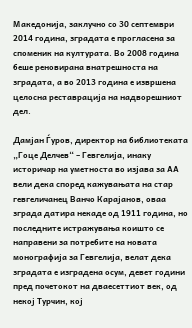Македонија, заклучно со 30 септември 2014 година, зградата е прогласена за споменик на културата. Во 2008 година беше реновирана внатрешноста на зградата, а во 2013 година е извршена целосна реставрација на надворешниот дел.

Дамјан Ѓуров, директор на библиотеката „Гоце Делчев“ – Гевгелија, инаку историчар на уметноста во изјава за АА вели дека според кажувањата на стар гевгеличанец Ванчо Карајанов, оваа зграда датира некаде од 1911 година, но последните истражувања коишто се направени за потребите на новата монографија за Гевгелија, велат дека зградата е изградена осум, девет години пред почетокот на дваесеттиот век, од некој Турчин, кој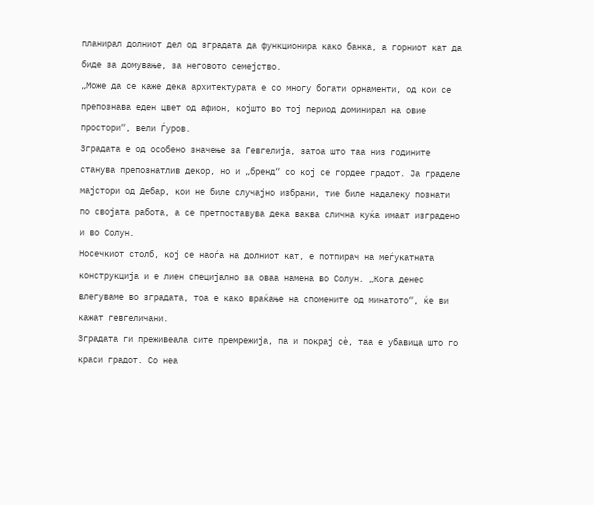планирал долниот дел од зградата да функционира како банка, а горниот кат да биде за домување, за неговото семејство.
„Може да се каже дека архитектурата е со многу богати орнаменти, од кои се препознава еден цвет од афион, којшто во тој период доминирал на овие простори“, вели Ѓуров.
Зградата е од особено значење за Гевгелија, затоа што таа низ годините станува препознатлив декор, но и „бренд“ со кој се гордее градот. Ја граделе мајстори од Дебар, кои не биле случајно избрани, тие биле надалеку познати по својата работа, а се претпоставува дека ваква слична куќа имаат изградено и во Солун.
Носечкиот столб, кој се наоѓа на долниот кат, е потпирач на меѓукатната конструкција и е лиен специјално за оваа намена во Солун. „Кога денес влегуваме во зградата, тоа е како враќање на спомените од минатото“, ќе ви кажат гевгеличани.
Зградата ги преживеала сите премрежија, па и покрај сè, таа е убавица што го краси градот. Со неа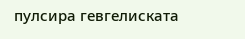пулсира гевгелиската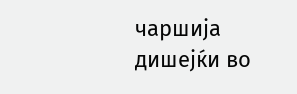чаршија дишејќи во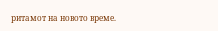ритамот на новото време.